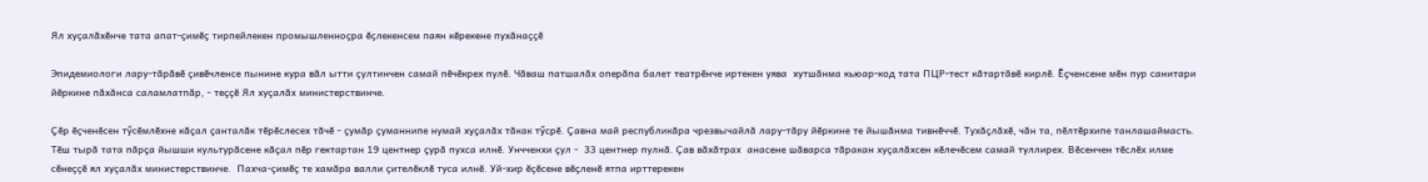Ял хуҫалӑхӗнче тата апат-ҫимӗҫ тирпейлекен промышленноҫра ӗҫлекенсем паян кӗрекене пухӑнаҫҫӗ

Эпидемиологи лару-тӑрӑвӗ ҫивӗчленсе пынине кура вӑл ытти ҫултинчен самай пӗчӗкрех пулӗ. Чӑваш патшалӑх оперӑпа балет театрӗнче иртекен уява  хутшӑнма кьюар-код тата ПЦР-тест кӑтартӑвӗ кирлӗ. Ӗҫченсене мӗн пур санитари йӗркине пӑхӑнса саламлатпӑр, - теҫҫӗ Ял хуҫалӑх министерствинче.

Ҫӗр ӗҫченӗсен тӳсӗмлӗхне кӑҫал ҫанталӑк тӗрӗслесех тӑчӗ - ҫумӑр ҫуманнипе нумай хуҫалӑх тӑкак тӳсрӗ. Ҫавна май республикӑра чрезвычайлӑ лару-тӑру йӗркине те йышӑнма тивнӗччӗ. Тухӑҫлӑхӗ, чӑн та, пӗлтӗрхипе танлашаймасть. Тӗш тырӑ тата пӑрҫа йышши культурӑсене кӑҫал пӗр гектартан 19 центнер ҫурӑ пухса илнӗ. Унчченхи ҫул -  33 центнер пулнӑ. Ҫав вӑхӑтрах  анасене шӑварса тӑракан хуҫалӑхсен кӗлечӗсем самай туллирех. Вӗсенчен тӗслӗх илме сӗнеҫҫӗ ял хуҫалӑх министерствинче.  Пахча-ҫимӗҫ те хамӑра валли ҫителӗклӗ туса илнӗ. Уй-хир ӗҫӗсене вӗҫленӗ ятпа ирттерекен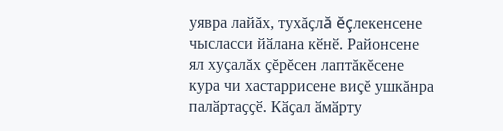уявра лайăх, тухăçлă ĕçлекенсене чысласси йӑлана кӗнӗ. Районсене ял хуçалăх çĕрĕсен лаптăкĕсене кура чи хастаррисене виçĕ ушкăнра палӑртаҫҫӗ. Кӑҫал ӑмӑрту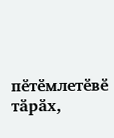пӗтӗмлетӗвӗ тӑрӑх,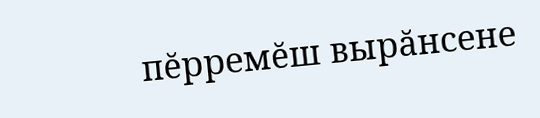пĕрремĕш вырăнсене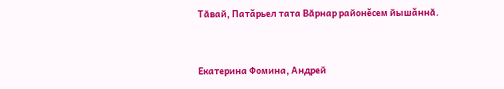Тӑвай, Патăрьел тата Вӑрнар районĕсем йышăннӑ.


Екатерина Фомина, Андрей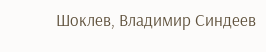Шоклев, Владимир Синдеев